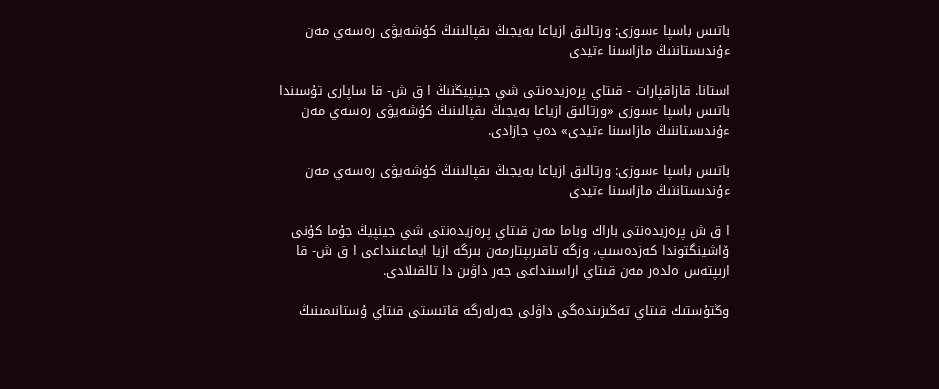باتىس باسپا ءسوزى: ورتالىق ازياعا بەيجىڭ ىقپالىنىڭ كۇشەيۋى رەسەي مەن ءۇندىستاننىڭ مازاسىنا ءتيدى

استانا. قازاقپارات - قىتاي پرەزيدەنتى شي جينپيڭنىڭ ا ق ش- قا ساپارى تۇسىندا باتىس باسپا ءسوزى «ورتالىق ازياعا بەيجىڭ ىقپالىنىڭ كۇشەيۋى رەسەي مەن ءۇندىستاننىڭ مازاسىنا ءتيدى» دەپ جازادى.

باتىس باسپا ءسوزى: ورتالىق ازياعا بەيجىڭ ىقپالىنىڭ كۇشەيۋى رەسەي مەن ءۇندىستاننىڭ مازاسىنا ءتيدى

ا ق ش پرەزيدەنتى باراك وباما مەن قىتاي پرەزيدەنتى شي جينپيڭ جۇما كۇنى ۆاشينگتوندا كەزدەسىپ، وزگە تاقىرىپتارمەن بىرگە ازيا ايماعىنداعى ا ق ش- قا ارىپتەس ەلدەر مەن قىتاي اراسىنداعى جەر داۋىن دا تالقىلادى.

وڭتۇستىك قىتاي تەڭىزىندەگى داۋلى جەرلەرگە قاتىستى قىتاي ۇستانىمىنىڭ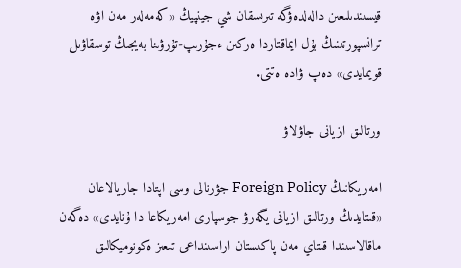قيسىندىلىعىن دالەلدەۋگە تىرىسقان شي جينپيڭ «كەمەلەر مەن اۋە ترانسپورتىنىڭ بۇل ايماقتاردا ەركىن ءجۇرىپ-تۇرۋىنا بەيجىڭ توسقاۋىل قويمايدى» دەپ ۋادە ەتتى.

ورتالىق ازيانى جاۋلاۋ

امەريكانىڭ Foreign Policy جۋرنالى وسى اپتادا جاريالاعان «قىتايدىڭ ورتالىق ازيانى يگەرۋ جوسپارى امەريكاعا دا ۇنايدى» دەگەن ماقالاسىندا قىتاي مەن پاكىستان اراسىنداعى تىعىز ەكونوميكالىق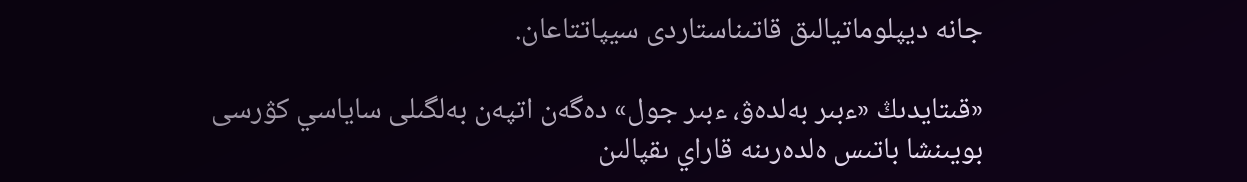جانە ديپلوماتيالىق قاتىناستاردى سيپاتتاعان.

«قىتايدىڭ «ءبىر بەلدەۋ، ءبىر جول» دەگەن اتپەن بەلگىلى ساياسي كۋرسى بويىنشا باتىس ەلدەرىنە قاراي ىقپالىن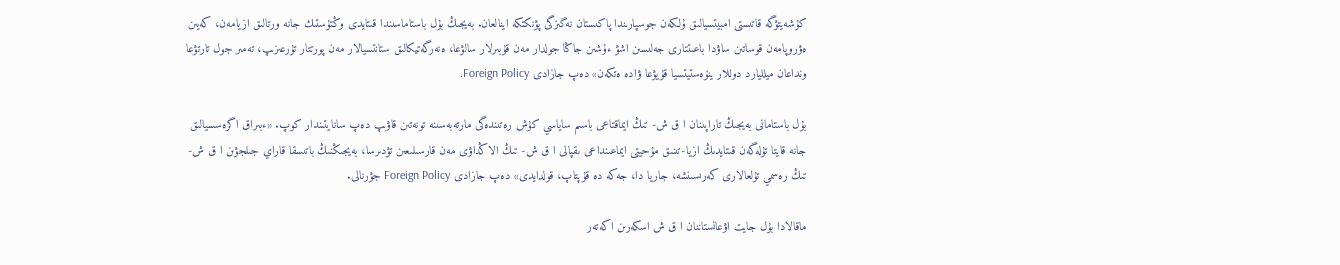كۇشەيتۋگە قاتىستى امبيتسيالىق ۇلكەن جوسپارىندا پاكىستان نەگىزگى پۋنكتكە اينالعان. بەيجىڭ بۇل باستاماسىندا قىتايدى وڭتۇستىك جانە ورتالىق ازيامەن، كەيىن ەۋروپامەن قوساتىن ساۋدا باعىتتارى جەلىسىن اشۋ ءۇشىن جاڭا جولدار مەن قۇبىرلار سالۋعا، ەنەرگەتيكالىق ستانتسيالار مەن پورتتار تۇرعىزىپ، تەمىر جول تارتۋعا ونداعان ميلليارد دوللار ينۆەستيتسيا قۇيۋعا ۋادە ەتكەن» دەپ جازادى Foreign Policy.

بۇل باستامانى بەيجىڭ تاراپىنان ا ق ش- تىڭ ايماقتاعى باسىم ساياسي كۇش رەتىندەگى مارتەبەسىنە تونەتىن قاۋىپ دەپ سانايتىندار كوپ. «ءبىراق اگرەسسيالىق جانە قايتا تۇلەگەن قىتايدىڭ ازيا-تىنىق مۇحيتى ايماعىنداعى ىقپالى ا ق ش- تىڭ الاڭداۋى مەن قارسىلىعىن تۋدىرسا، بەيجىڭنىڭ باتىسقا قاراي جىلجۋىن ا ق ش- تىڭ رەسمي تۇلعالارى كەرىسىنشە، جاريا دا، جەكە دە قۇپتاپ، قولدايدى» دەپ جازادى Foreign Policy جۋرنالى.

ماقالادا بۇل جايت اۋعانستاننان ا ق ش اسكەرىن اكەتەر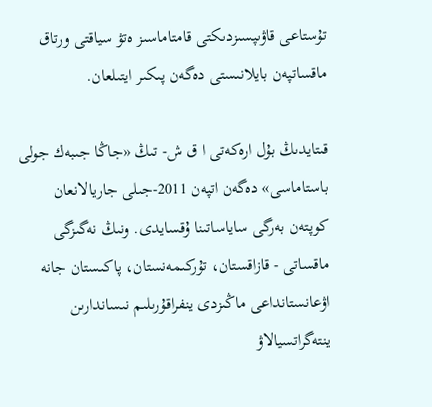تۇستاعى قاۋىپسىزدىكتى قامتاماسىز ەتۋ سياقتى ورتاق ماقساتپەن بايلانىستى دەگەن پىكىر ايتىلعان.

قىتايدىڭ بۇل ارەكەتى ا ق ش- تىڭ «جاڭا جىبەك جولى باستاماسى» دەگەن اتپەن 2011-جىلى جاريالانعان كوپتەن بەرگى ساياساتىنا ۇقسايدى. ونىڭ نەگىزگى ماقساتى - قازاقستان، تۇركىمەنستان، پاكىستان جانە اۋعانستانداعى ماڭىزدى ينفراقۇرىلىم نىساندارىن ينتەگراتسيالاۋ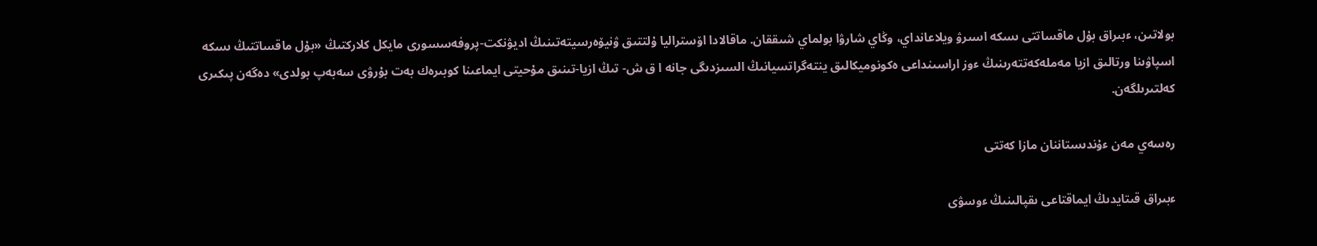بولاتىن، ءبىراق بۇل ماقساتتى ىسكە اسىرۋ ويلاعانداي، وڭاي شارۋا بولماي شىققان. ماقالادا اۆستراليا ۇلتتىق ۋنيۆەرسيتەتىنىڭ اديۋنكت-پروفەسسورى مايكل كلاركتىڭ «بۇل ماقساتتىڭ ىسكە اسپاۋىنا ورتالىق ازيا مەملەكەتتەرىنىڭ ءوز اراسىنداعى ەكونوميكالىق ينتەگراتسيانىڭ السىزدىگى جانە ا ق ش- تىڭ ازيا-تىنىق مۇحيتى ايماعىنا كوبىرەك بەت بۇرۋى سەبەپ بولدى» دەگەن پىكىرى كەلتىرىلگەن.

رەسەي مەن ءۇندىستاننان مازا كەتتى

ءبىراق قىتايدىڭ ايماقتاعى ىقپالىنىڭ ءوسۋى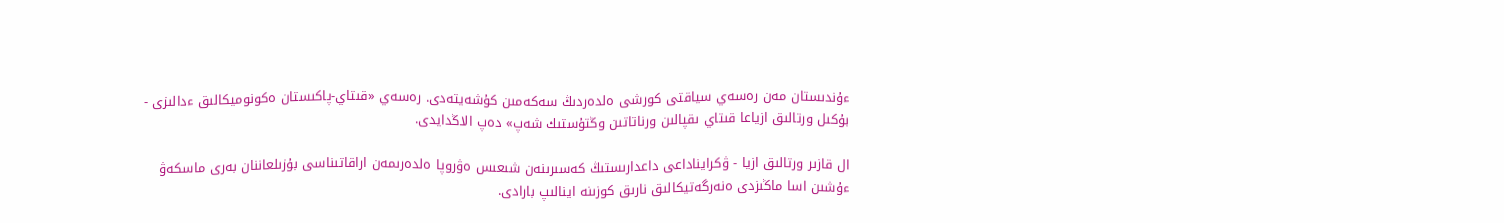ءۇندىستان مەن رەسەي سياقتى كورشى ەلدەردىڭ سەكەمىن كۇشەيتەدى. رەسەي «قىتاي-پاكىستان ەكونوميكالىق ءدالىزى - بۇكىل ورتالىق ازياعا قىتاي ىقپالىن ورناتاتىن وڭتۇستىك شەپ» دەپ الاڭدايدى.

ال قازىر ورتالىق ازيا - ۋكرايناداعى داعدارىستىڭ كەسىرىنەن شىعىس ەۋروپا ەلدەرىمەن اراقاتىناسى بۇزىلعاننان بەرى ماسكەۋ ءۇشىن اسا ماڭىزدى ەنەرگەتيكالىق نارىق كوزىنە اينالىپ بارادى.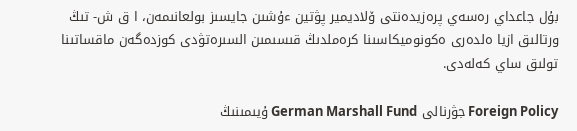بۇل جاعداي رەسەي پرەزيدەنتى ۆلاديمير پۋتين ءۇشىن جايسىز بولعانىمەن، ا ق ش- تىڭ ورتالىق ازيا ەلدەرى ەكونوميكاسىنا كرەملدىڭ قىسىمىن السىرەتۋدى كوزدەگەن ماقساتىنا تولىق ساي كەلەدى.

Foreign Policy جۋرنالى German Marshall Fund ۇيىمىنىڭ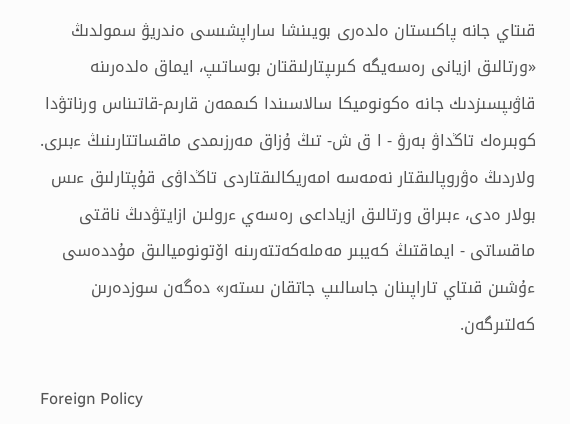قىتاي جانە پاكىستان ەلدەرى بويىنشا ساراپشىسى ەندريۋ سمولدىڭ «ورتالىق ازيانى رەسەيگە كىرىپتارلىقتان بوساتىپ، ايماق ەلدەرىنە قاۋىپسىزدىك جانە ەكونوميكا سالاسىندا كىممەن قارىم-قاتىناس ورناتۋدا كوبىرەك تاڭداۋ بەرۋ - ا ق ش- تىڭ ۇزاق مەرزىمدى ماقساتتارىنىڭ ءبىرى. ولاردىڭ ەۋروپالىقتار نەمەسە امەريكالىقتاردى تاڭداۋى قۇپتارلىق ءىس بولار ەدى، ءبىراق ورتالىق ازياداعى رەسەي ءرولىن ازايتۋدىڭ ناقتى ماقساتى - ايماقتىڭ كەيبىر مەملەكەتتەرىنە اۆتونوميالىق مۇددەسى ءۇشىن قىتاي تاراپىنان جاسالىپ جاتقان ىستەر» دەگەن سوزدەرىن كەلتىرگەن.

Foreign Policy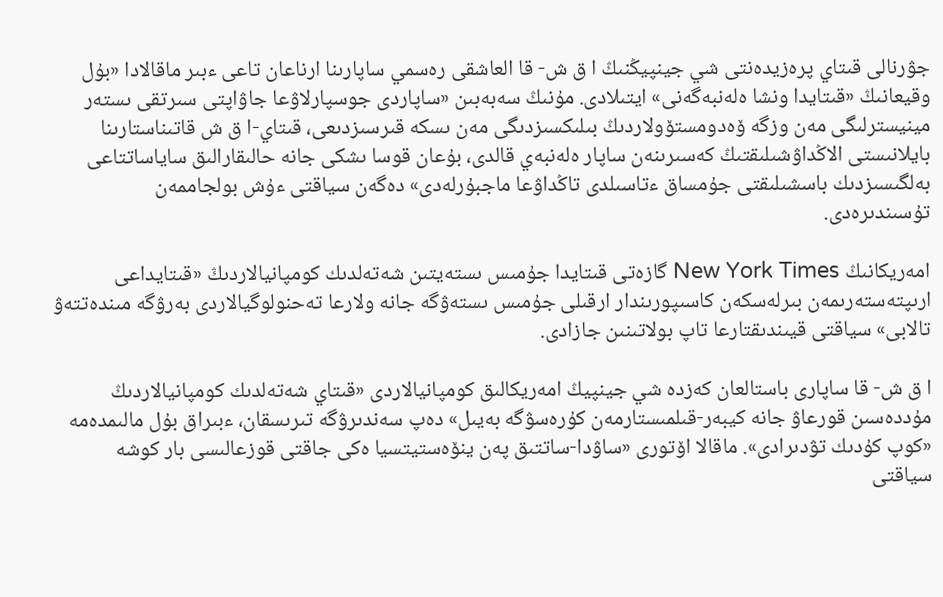جۋرنالى قىتاي پرەزيدەنتى شي جينپيڭنىڭ ا ق ش- قا العاشقى رەسمي ساپارىنا ارناعان تاعى ءبىر ماقالادا «بۇل وقيعانىڭ «قىتايدا ونشا ەلەنبەگەنى» ايتىلادى. مۇنىڭ سەبەبىن «ساپاردى جوسپارلاۋعا جاۋاپتى سىرتقى ىستەر مينيسترلىگى مەن وزگە ۆەدومستۆولاردىڭ بىلىكسىزدىگى مەن ىسكە قىرسىزدىعى، قىتاي-ا ق ش قاتىناستارىنا بايلانىستى الاڭداۋشىلىقتىڭ كەسىرىنەن ساپار ەلەنبەي قالدى، بۇعان قوسا ىشكى جانە حالىقارالىق ساياساتتاعى بەلگىسىزدىك باسشىلىقتى جۇمساق ءتاسىلدى تاڭداۋعا ماجبۇرلەدى» دەگەن سياقتى ءۇش بولجاممەن تۇسىندىرەدى.

امەريكانىڭ New York Times گازەتى قىتايدا جۇمىس ىستەيتىن شەتەلدىك كومپانيالاردىڭ «قىتايداعى ارىپتەستەرىمەن بىرلەسكەن كاسىپورىندار ارقىلى جۇمىس ىستەۋگە جانە ولارعا تەحنولوگيالاردى بەرۋگە مىندەتتەۋ تالابى» سياقتى قيىندىقتارعا تاپ بولاتىنىن جازادى.

ا ق ش- قا ساپارى باستالعان كەزدە شي جينپيڭ امەريكالىق كومپانيالاردى «قىتاي شەتەلدىك كومپانيالاردىڭ مۇددەسىن قورعاۋ جانە كيبەر-قىلمىستارمەن كۇرەسۋگە بەيىل» دەپ سەندىرۋگە تىرىسقان، ءبىراق بۇل مالىمدەمە «كوپ كۇدىك تۋدىرادى». ماقالا اۆتورى «ساۋدا-ساتتىق پەن ينۆەستيتسيا ەكى جاقتى قوزعالىسى بار كوشە سياقتى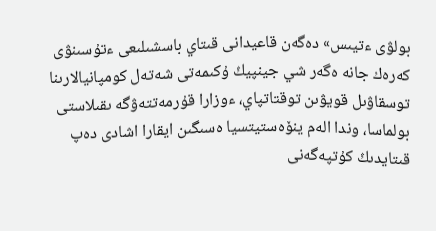بولۋى ءتيىس» دەگەن قاعيدانى قىتاي باسشىلىعى ءتۇسىنۋى كەرەك جانە ەگەر شي جينپيڭ ۇكىمەتى شەتەل كومپانيالارىنا توسقاۋىل قويۋىن توقتاتپاي، ءوزارا قۇرمەتتەۋگە ىقىلاستى بولماسا، وندا الەم ينۆەستيتسيا ەسىگىن ايقارا اشادى دەپ قىتايدىڭ كۇتپەگەنى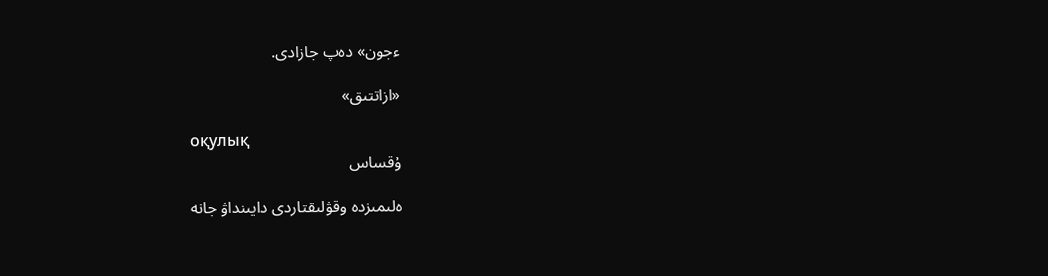ءجون» دەپ جازادى.

«ازاتتىق»

оқулық
ۇقساس

ەلىمىزدە وقۋلىقتاردى دايىنداۋ جانە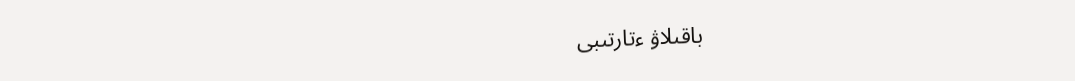باقىلاۋ ءتارتىبى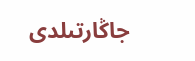جاڭارتىلدى